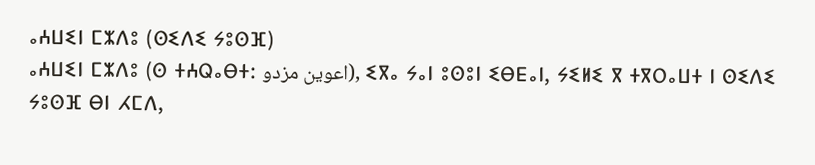ⴰⵄⵡⵉⵏ ⵎⵣⴷⵓ (ⵙⵉⴷⵉ ⵢⵓⵙⴼ)
ⴰⵄⵡⵉⵏ ⵎⵣⴷⵓ (ⵙ ⵜⵄⵕⴰⴱⵜ: اعوين مزدو), ⵉⴳⴰ ⵢⴰⵏ ⵓⵙⵓⵏ ⵉⴱⴹⴰⵏ, ⵢⵉⵍⵉ ⴳ ⵜⴳⵔⴰⵡⵜ ⵏ ⵙⵉⴷⵉ ⵢⵓⵙⴼ ⴱⵏ ⵃⵎⴷ,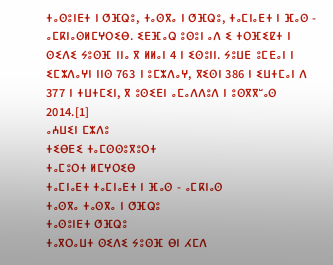ⵜⴰⵙⵓⵏⴹⵜ ⵏ ⵚⴼⵕⵓ, ⵜⴰⵙⴳⴰ ⵏ ⵚⴼⵕⵓ, ⵜⴰⵎⵏⴰⴹⵜ ⵏ ⴼⴰⵙ - ⴰⵎⴽⵏⴰⵙⵍⵎⵖⵔⵉⴱ. ⵉⴹⴼⴰⵕ ⵓⵙⵓⵏ ⴰⴷ ⵉ ⵜⵔⴼⵉⵇⵜ ⵏ ⵙⵉⴷⵉ ⵢⵓⵙⴼ ⵏⵏⴰ ⴳ ⵍⵍⴰⵏ 4 ⵏ ⵉⵙⵓⵏⵏ. ⵢⵓⵡⴹ ⵓⵎⴹⴰⵏ ⵏ ⵉⵎⵣⴷⴰⵖⵏ ⵏⵏⵙ 763 ⵏ ⵓⵎⵣⴷⴰⵖ, ⴳⵉⵙⵏ 386 ⵏ ⵉⵡⵜⵎⴰⵏ ⴷ 377 ⵏ ⵜⵡⵜⵎⵉⵏ, ⴳ ⵓⵙⵉⴹⵏ ⴰⵎⴰⴷⴷⵓⴷ ⵏ ⵓⵙⴳⴳⵯⴰⵙ 2014.[1]
ⴰⵄⵡⵉⵏ ⵎⵣⴷⵓ
ⵜⵉⴱⴹⵉ ⵜⴰⵎⵙⵙⵓⴳⵓⵔⵜ
ⵜⴰⵎⵓⵔⵜ ⵍⵎⵖⵔⵉⴱ
ⵜⴰⵎⵏⴰⴹⵜ ⵜⴰⵎⵏⴰⴹⵜ ⵏ ⴼⴰⵙ - ⴰⵎⴽⵏⴰⵙ
ⵜⴰⵙⴳⴰ ⵜⴰⵙⴳⴰ ⵏ ⵚⴼⵕⵓ
ⵜⴰⵙⵓⵏⴹⵜ ⵚⴼⵕⵓ
ⵜⴰⴳⵔⴰⵡⵜ ⵙⵉⴷⵉ ⵢⵓⵙⴼ ⴱⵏ ⵃⵎⴷ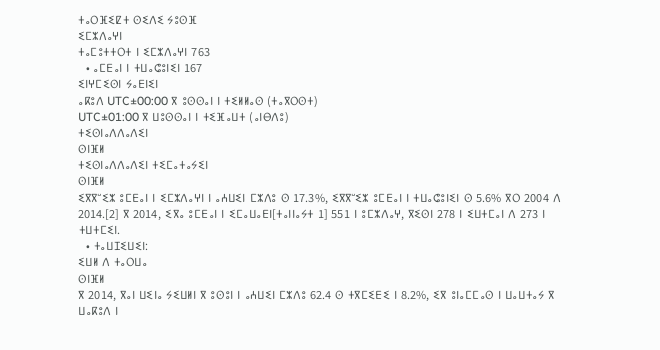ⵜⴰⵔⴼⵉⵇⵜ ⵙⵉⴷⵉ ⵢⵓⵙⴼ
ⵉⵎⵣⴷⴰⵖⵏ
ⵜⴰⵎⵓⵜⵜⵔⵜ ⵏ ⵉⵎⵣⴷⴰⵖⵏ 763
  • ⴰⵎⴹⴰⵏ ⵏ ⵜⵡⴰⵛⵓⵏⵉⵏ 167
ⵉⵏⵖⵎⵉⵙⵏ ⵢⴰⴹⵏⵉⵏ
ⴰⴽⵓⴷ UTC±00:00 ⴳ ⵓⵙⵙⴰⵏ ⵏ ⵜⵉⵍⵍⴰⵙ (ⵜⴰⴳⵔⵙⵜ)
UTC±01:00 ⴳ ⵡⵓⵙⵙⴰⵏ ⵏ ⵜⵉⴼⴰⵡⵜ (ⴰⵏⴱⴷⵓ)
ⵜⵉⵙⵏⴰⴷⴷⴰⴷⵉⵏ
ⵙⵏⴼⵍ
ⵜⵉⵙⵏⴰⴷⴷⴰⴷⵉⵏ ⵜⵉⵎⴰⵜⴰⵢⵉⵏ
ⵙⵏⴼⵍ
ⵉⴳⴳⵯⵉⵣ ⵓⵎⴹⴰⵏ ⵏ ⵉⵎⵣⴷⴰⵖⵏ ⵏ ⴰⵄⵡⵉⵏ ⵎⵣⴷⵓ ⵙ 17.3%, ⵉⴳⴳⵯⵉⵣ ⵓⵎⴹⴰⵏ ⵏ ⵜⵡⴰⵛⵓⵏⵉⵏ ⵙ 5.6% ⴳⵔ 2004 ⴷ 2014.[2] ⴳ 2014, ⵉⴳⴰ ⵓⵎⴹⴰⵏ ⵏ ⵉⵎⴰⵡⴰⴹⵏ[ⵜⴰⵏⵏⴰⵢⵜ 1] 551 ⵏ ⵓⵎⵣⴷⴰⵖ, ⴳⵉⵙⵏ 278 ⵏ ⵉⵡⵜⵎⴰⵏ ⴷ 273 ⵏ ⵜⵡⵜⵎⵉⵏ.
  • ⵜⴰⵡⵊⵉⵡⵉⵏ:
ⵉⵡⵍ ⴷ ⵜⴰⵔⵡⴰ
ⵙⵏⴼⵍ
ⴳ 2014, ⴳⴰⵏ ⵡⵉⵏⴰ ⵢⵉⵡⵍⵏ ⴳ ⵓⵙⵓⵏ ⵏ ⴰⵄⵡⵉⵏ ⵎⵣⴷⵓ 62.4 ⵙ ⵜⴳⵎⵉⴹⵉ ⵏ 8.2%, ⵉⴳ ⵓⵏⴰⵎⵎⴰⵙ ⵏ ⵡⴰⵡⵜⴰⵢ ⴳ ⵡⴰⴽⵓⴷ ⵏ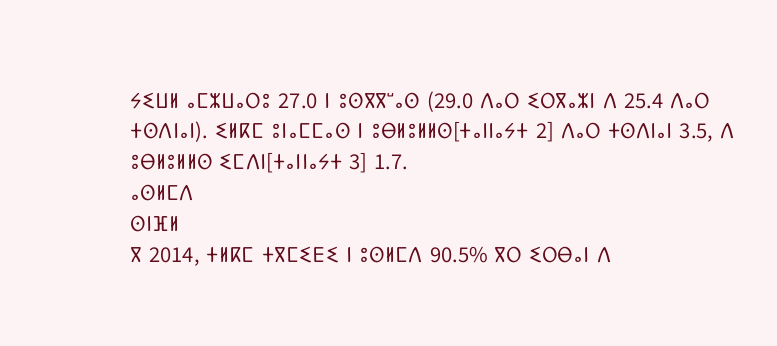ⵢⵉⵡⵍ ⴰⵎⵣⵡⴰⵔⵓ 27.0 ⵏ ⵓⵙⴳⴳⵯⴰⵙ (29.0 ⴷⴰⵔ ⵉⵔⴳⴰⵣⵏ ⴷ 25.4 ⴷⴰⵔ ⵜⵙⴷⵏⴰⵏ). ⵉⵍⴽⵎ ⵓⵏⴰⵎⵎⴰⵙ ⵏ ⵓⴱⵍⵓⵍⵍⵙ[ⵜⴰⵏⵏⴰⵢⵜ 2] ⴷⴰⵔ ⵜⵙⴷⵏⴰⵏ 3.5, ⴷ ⵓⴱⵍⵓⵍⵍⵙ ⵉⵎⴷⵏ[ⵜⴰⵏⵏⴰⵢⵜ 3] 1.7.
ⴰⵙⵍⵎⴷ
ⵙⵏⴼⵍ
ⴳ 2014, ⵜⵍⴽⵎ ⵜⴳⵎⵉⴹⵉ ⵏ ⵓⵙⵍⵎⴷ 90.5% ⴳⵔ ⵉⵔⴱⴰⵏ ⴷ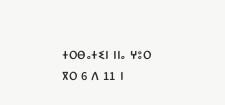ⵜⵔⴱⴰⵜⵉⵏ ⵏⵏⴰ ⵖⵓⵔ ⴳⵔ 6 ⴷ 11 ⵏ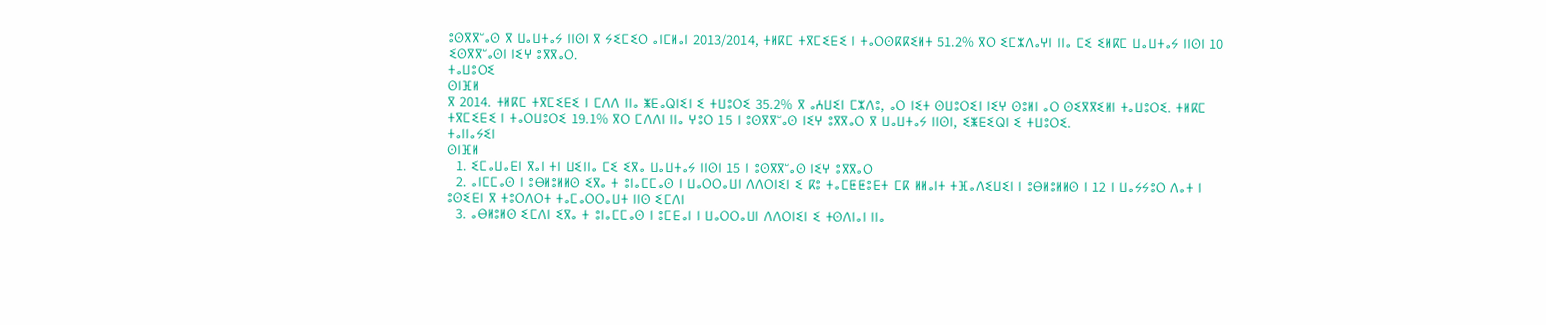ⵓⵙⴳⴳⵯⴰⵙ ⴳ ⵡⴰⵡⵜⴰⵢ ⵏⵏⵙⵏ ⴳ ⵢⵉⵎⵉⵔ ⴰⵏⵎⵍⴰⵏ 2013/2014, ⵜⵍⴽⵎ ⵜⴳⵎⵉⴹⵉ ⵏ ⵜⴰⵔⵙⴽⴽⵉⵍⵜ 51.2% ⴳⵔ ⵉⵎⵣⴷⴰⵖⵏ ⵏⵏⴰ ⵎⵉ ⵉⵍⴽⵎ ⵡⴰⵡⵜⴰⵢ ⵏⵏⵙⵏ 10 ⵉⵙⴳⴳⵯⴰⵙⵏ ⵏⵉⵖ ⵓⴳⴳⴰⵔ.
ⵜⴰⵡⵓⵔⵉ
ⵙⵏⴼⵍ
ⴳ 2014. ⵜⵍⴽⵎ ⵜⴳⵎⵉⴹⵉ ⵏ ⵎⴷⴷ ⵏⵏⴰ ⵥⴹⴰⵕⵏⵉⵏ ⵉ ⵜⵡⵓⵔⵉ 35.2% ⴳ ⴰⵄⵡⵉⵏ ⵎⵣⴷⵓ, ⴰⵔ ⵏⵉⵜ ⵙⵡⵓⵔⵉⵏ ⵏⵉⵖ ⵙⵓⵍⵏ ⴰⵔ ⵙⵉⴳⴳⵉⵍⵏ ⵜⴰⵡⵓⵔⵉ. ⵜⵍⴽⵎ ⵜⴳⵎⵉⴹⵉ ⵏ ⵜⴰⵔⵡⵓⵔⵉ 19.1% ⴳⵔ ⵎⴷⴷⵏ ⵏⵏⴰ ⵖⵓⵔ 15 ⵏ ⵓⵙⴳⴳⵯⴰⵙ ⵏⵉⵖ ⵓⴳⴳⴰⵔ ⴳ ⵡⴰⵡⵜⴰⵢ ⵏⵏⵙⵏ, ⵉⵥⴹⵉⵕⵏ ⵉ ⵜⵡⵓⵔⵉ.
ⵜⴰⵏⵏⴰⵢⵉⵏ
ⵙⵏⴼⵍ
  1. ⵉⵎⴰⵡⴰⴹⵏ ⴳⴰⵏ ⵜⵏ ⵡⵉⵏⵏⴰ ⵎⵉ ⵉⴳⴰ ⵡⴰⵡⵜⴰⵢ ⵏⵏⵙⵏ 15 ⵏ ⵓⵙⴳⴳⵯⴰⵙ ⵏⵉⵖ ⵓⴳⴳⴰⵔ
  2. ⴰⵏⵎⵎⴰⵙ ⵏ ⵓⴱⵍⵓⵍⵍⵙ ⵉⴳⴰ ⵜ ⵓⵏⴰⵎⵎⴰⵙ ⵏ ⵡⴰⵔⵔⴰⵡⵏ ⴷⴷⵔⵏⵉⵏ ⵉ ⴽⵓ ⵜⴰⵎⵟⵟⵓⴹⵜ ⵎⴽ ⵍⵍⴰⵏⵜ ⵜⴼⴰⴷⵉⵡⵉⵏ ⵏ ⵓⴱⵍⵓⵍⵍⵙ ⵏ 12 ⵏ ⵡⴰⵢⵢⵓⵔ ⴷⴰⵜ ⵏ ⵓⵙⵉⴹⵏ ⴳ ⵜⵓⵔⴷⵔⵜ ⵜⴰⵎⴰⵔⵔⴰⵡⵜ ⵏⵏⵙ ⵉⵎⴷⵏ
  3. ⴰⴱⵍⵓⵍⵙ ⵉⵎⴷⵏ ⵉⴳⴰ ⵜ ⵓⵏⴰⵎⵎⴰⵙ ⵏ ⵓⵎⴹⴰⵏ ⵏ ⵡⴰⵔⵔⴰⵡⵏ ⴷⴷⵔⵏⵉⵏ ⵉ ⵜⵙⴷⵏⴰⵏ ⵏⵏⴰ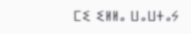ⵎⵉ ⵉⵍⵍⴰ ⵡⴰⵡⵜⴰⵢ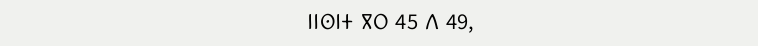ⵏⵏⵙⵏⵜ ⴳⵔ 45 ⴷ 49,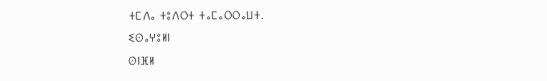ⵜⵎⴷⴰ ⵜⵓⴷⵔⵜ ⵜⴰⵎⴰⵔⵔⴰⵡⵜ.
ⵉⵙⴰⵖⵓⵍⵏ
ⵙⵏⴼⵍ